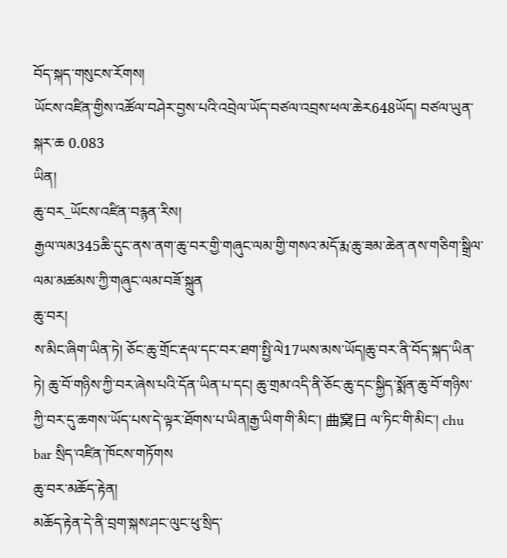བོད་སྐད་གསུངས་རོགས།
ཡོངས་འཛིན་གྱིས་འཚོལ་བཤེར་བྱས་པའི་འབྲེལ་ཡོད་བཙལ་འབྲས་ཕལ་ཆེར648ཡོད། བཙལ་ཡུན་སྐར་ཆ 0.083
ཡིན།
ཆུ་བར_ཡོངས་འཛིན་བརྙན་རིས།
རྒྱལ་ལམ345ཆི་དུང་ནས་ནག་ཆུ་བར་གྱི་གཞུང་ལམ་གྱི་གསའ་མདོ་རྨ་ཆུ་ཟམ་ཆེན་ནས་གཅིག་སྒྲིལ་ལམ་མཚམས་ཀྱི་གཞུང་ལམ་བཟོ་སྐྲུན
ཆུ་བར།
ས་མིང་ཞིག་ཡིན་ཏེ། ཅོང་ཆུ་གྲོང་རྡལ་དང་བར་ཐག་སྤྱི་ལེ17ཡས་མས་ཡོད།ཆུ་བར་ནི་བོད་སྐད་ཡིན་ཏེ། ཆུ་བོ་གཉིས་ཀྱི་བར་ཞེས་པའི་དོན་ཡིན་པ་དང། ཆུ་གྲམ་འདི་ནི་ཅོང་ཆུ་དང་སྐྱིད་སྨོན་ཆུ་བོ་གཉིས་ཀྱི་བར་དུ་ཆགས་ཡོད་པས་དེ་ལྟར་ཐོགས་པ་ཡིན།རྒྱ་ཡིག་གི་མིང་། 曲窝日 ལ་ཏིང་གི་མིང་། chu bar སྲིད་འཛིན་ཁོངས་གཏོགས
ཆུ་བར་མཆོད་རྟེན།
མཆོད་རྟེན་དེ་ནི་བྲག་སྐས་ཤང་ལུང་ཕུ་སྲིད་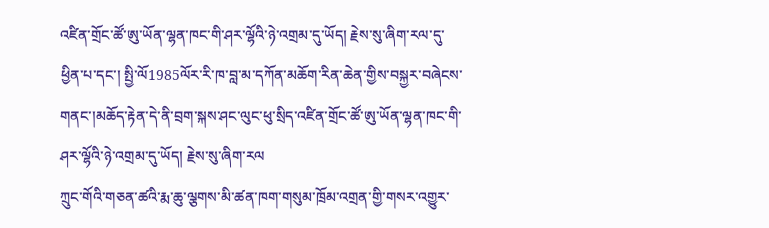འཛིན་གྲོང་ཚོ་ཨུ་ཡོན་ལྷན་ཁང་གི་ཤར་ལྷོའི་ཉེ་འགྲམ་དུ་ཡོད། རྗེས་སུ་ཞིག་རལ་དུ་ཕྱིན་པ་དང་། སྤྱི་ལོ1985ལོར་རི་ཁ་བླ་མ་དཀོན་མཆོག་རིན་ཆེན་གྱིས་བསྐྱར་བཞེངས་གནང་།མཆོད་རྟེན་དེ་ནི་བྲག་སྐས་ཤང་ལུང་ཕུ་སྲིད་འཛིན་གྲོང་ཚོ་ཨུ་ཡོན་ལྷན་ཁང་གི་ཤར་ལྷོའི་ཉེ་འགྲམ་དུ་ཡོད། རྗེས་སུ་ཞིག་རལ
ཀྲུང་གོའི་གཅན་ཚའི་རྨ་ཆུ་ལྕགས་མི་ཚན་ཁག་གསུམ་ཁྲོམ་འགྲན་གྱི་གསར་འགྱུར་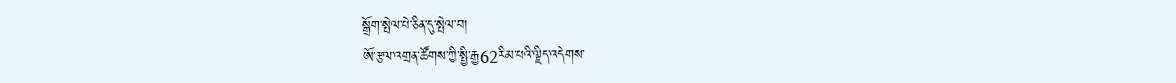སྒྲོག་སྤེལ་པེ་ཅིན་དུ་སྤེལ་བ།
ཨོ་རྩལ་འགྲན་ཚོགས་ཀྱི་སྤྱི་རྒྱ62རིམ་པའི་ལྗིད་འདེགས་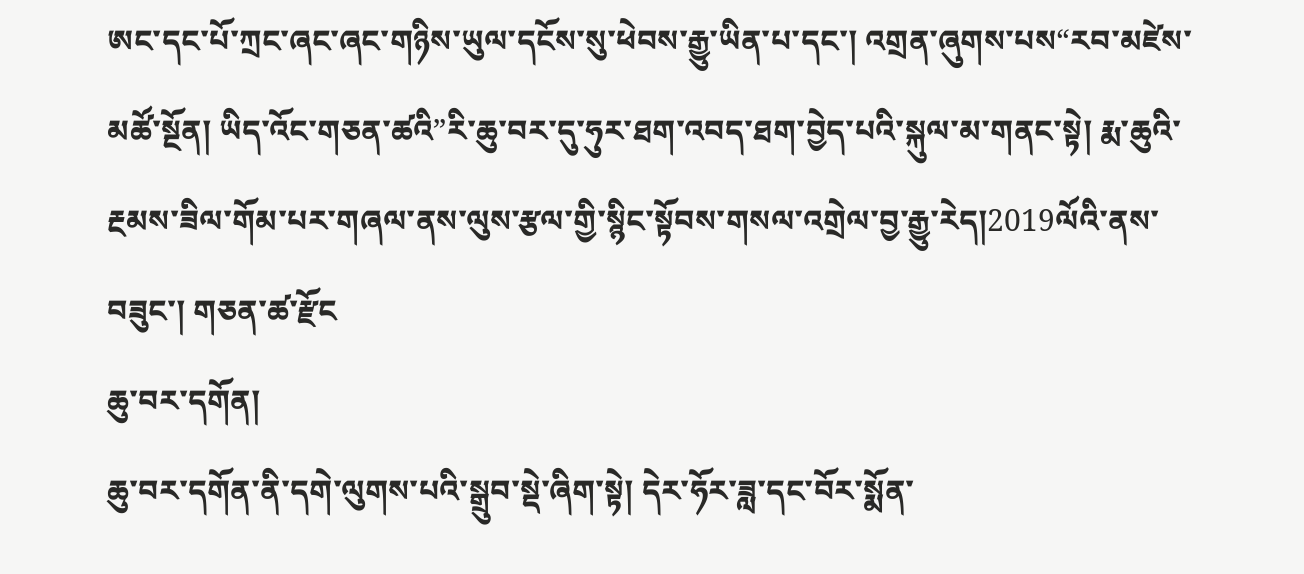ཨང་དང་པོ་ཀྲང་ཞང་ཞང་གཉིས་ཡུལ་དངོས་སུ་ཕེབས་རྒྱུ་ཡིན་པ་དང་། འགྲན་ཞུགས་པས“རབ་མཛེས་མཚོ་སྔོན། ཡིད་འོང་གཅན་ཚའི”རི་ཆུ་བར་དུ་ཧུར་ཐག་འབད་ཐག་བྱེད་པའི་སྐུལ་མ་གནང་སྟེ། རྨ་ཆུའི་རྔམས་ཟིལ་གོམ་པར་གཞལ་ནས་ལུས་རྩལ་གྱི་སྙིང་སྟོབས་གསལ་འགྲེལ་བྱ་རྒྱུ་རེད།2019ལོའི་ནས་བཟུང་། གཅན་ཚ་རྫོང
ཆུ་བར་དགོན།
ཆུ་བར་དགོན་ནི་དགེ་ལུགས་པའི་སྒྲུབ་སྡེ་ཞིག་སྟེ། དེར་ཧོར་ཟླ་དང་བོར་སྨོན་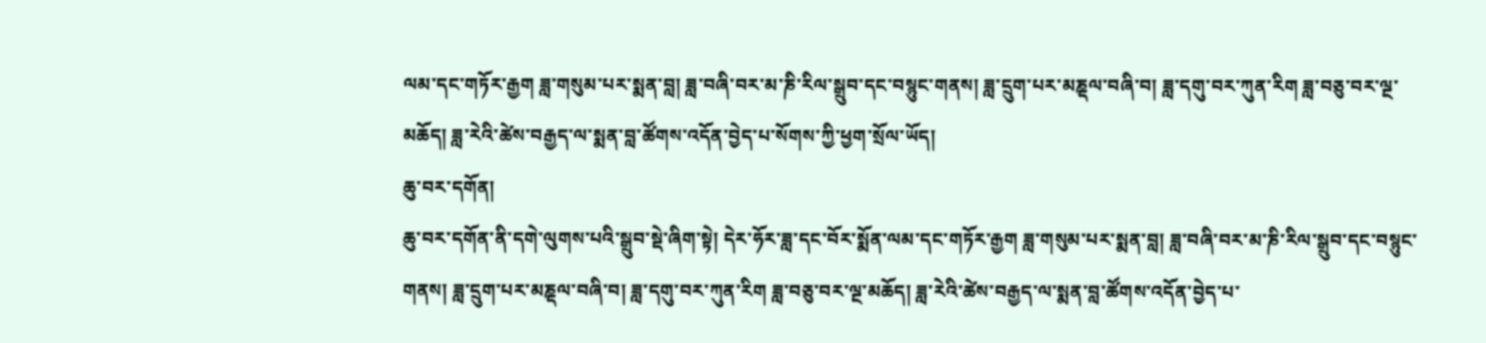ལམ་དང་གཏོར་རྒྱག ཟླ་གསུམ་པར་སྨན་བླ། ཟླ་བཞི་བར་མ་ཎི་རིལ་སྒྲུབ་དང་བསྙུང་གནས། ཟླ་དྲུག་པར་མཎྡལ་བཞི་བ། ཟླ་དགུ་བར་ཀུན་རིག ཟླ་བཅུ་བར་ལྔ་མཆོད། ཟླ་རེའི་ཚེས་བརྒྱད་ལ་སྨན་བླ་ཚོགས་འདོན་བྱེད་པ་སོགས་ཀྱི་ཕྱག་སྲོལ་ཡོད།
ཆུ་བར་དགོན།
ཆུ་བར་དགོན་ནི་དགེ་ལུགས་པའི་སྒྲུབ་སྡེ་ཞིག་སྟེ། དེར་ཧོར་ཟླ་དང་བོར་སྨོན་ལམ་དང་གཏོར་རྒྱག ཟླ་གསུམ་པར་སྨན་བླ། ཟླ་བཞི་བར་མ་ཎི་རིལ་སྒྲུབ་དང་བསྙུང་གནས། ཟླ་དྲུག་པར་མཎྡལ་བཞི་བ། ཟླ་དགུ་བར་ཀུན་རིག ཟླ་བཅུ་བར་ལྔ་མཆོད། ཟླ་རེའི་ཚེས་བརྒྱད་ལ་སྨན་བླ་ཚོགས་འདོན་བྱེད་པ་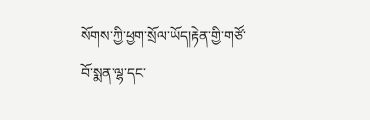སོགས་ཀྱི་ཕྱག་སྲོལ་ཡོད།རྟེན་གྱི་གཙོ་བོ་སྨན་ལྷ་དང་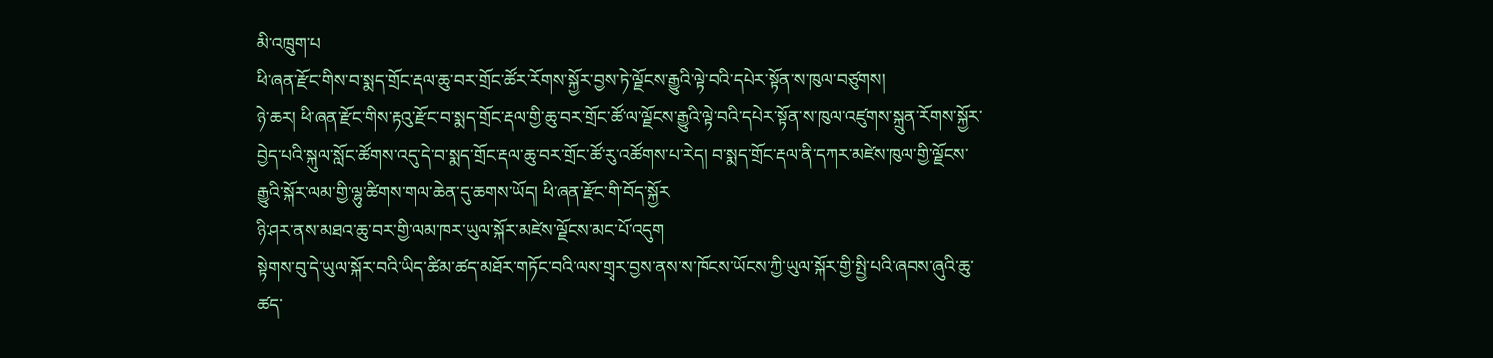མི་འཁྲུག་པ
ཕི་ཞན་རྫོང་གིས་བ་སྨད་གྲོང་རྡལ་ཆུ་བར་གྲོང་ཚོར་རོགས་སྐྱོར་བྱས་ཏེ་ལྗོངས་རྒྱུའི་ལྟེ་བའི་དཔེར་སྟོན་ས་ཁུལ་བཙུགས།
ཉེ་ཆར། ཕི་ཞན་རྫོང་གིས་རྟའུ་རྫོང་བ་སྨད་གྲོང་རྡལ་གྱི་ཆུ་བར་གྲོང་ཚོ་ལ་ལྗོངས་རྒྱུའི་ལྟེ་བའི་དཔེར་སྟོན་ས་ཁུལ་འཛུགས་སྐྲུན་རོགས་སྐྱོར་བྱེད་པའི་སྐུལ་སློང་ཚོགས་འདུ་དེ་བ་སྨད་གྲོང་རྡལ་ཆུ་བར་གྲོང་ཚོ་རུ་འཚོགས་པ་རེད། བ་སྨད་གྲོང་རྡལ་ནི་དཀར་མཛེས་ཁུལ་གྱི་ལྗོངས་རྒྱུའི་སྐོར་ལམ་གྱི་ལྷུ་ཚིགས་གལ་ཆེན་དུ་ཆགས་ཡོད། ཕི་ཞན་རྫོང་གི་བོད་སྐྱོར
ཉི་ཤར་ནས་མཐའ་ཆུ་བར་གྱི་ལམ་ཁར་ཡུལ་སྐོར་མཛེས་ལྗོངས་མང་པོ་འདུག
སྟེགས་བུ་དེ་ཡུལ་སྐོར་བའི་ཡིད་ཚིམ་ཚད་མཐོར་གཏོང་བའི་ལས་གྲྭར་བྱས་ནས་ས་ཁོངས་ཡོངས་ཀྱི་ཡུལ་སྐོར་གྱི་སྤྱི་པའི་ཞབས་ཞུའི་ཆུ་ཚད་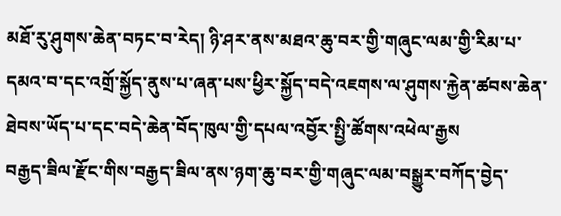མཐོ་རུ་ཤུགས་ཆེན་བཏང་བ་རེད། ཉི་ཤར་ནས་མཐའ་ཆུ་བར་གྱི་གཞུང་ལམ་གྱི་རིམ་པ་དམའ་བ་དང་འགྲོ་སྐྱོད་ནུས་པ་ཞན་པས་ཕྱིར་སྐྱོད་བདེ་འཇགས་ལ་ཤུགས་རྐྱེན་ཚབས་ཆེན་ཐེབས་ཡོད་པ་དང་བདེ་ཆེན་བོད་ཁུལ་གྱི་དཔལ་འབྱོར་སྤྱི་ཚོགས་འཕེལ་རྒྱས
བརྒྱད་ཟིལ་རྫོང་གིས་བརྒྱད་ཟིལ་ནས་ཉག་ཆུ་བར་གྱི་གཞུང་ལམ་བསྒྱུར་བཀོད་བྱེད་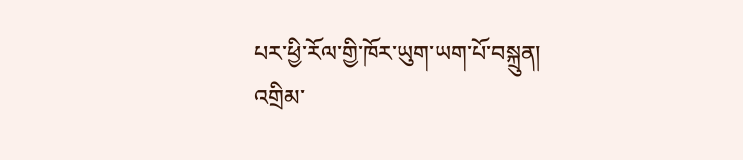པར་ཕྱི་རོལ་གྱི་ཁོར་ཡུག་ཡག་པོ་བསྐྲུན།
འགྲིམ་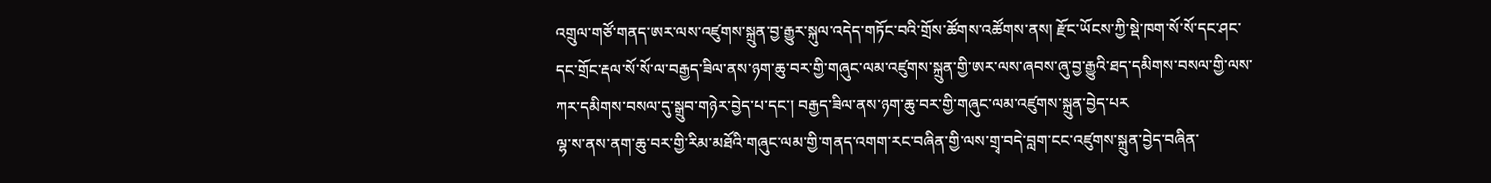འགྲུལ་གཙོ་གནད་ཨར་ལས་འཛུགས་སྐྲུན་བྱ་རྒྱུར་སྐུལ་འདེད་གཏོང་བའི་གྲོས་ཚོགས་འཚོགས་ནས། རྫོང་ཡོངས་ཀྱི་སྡེ་ཁག་སོ་སོ་དང་ཤང་དང་གྲོང་རྡལ་སོ་སོ་ལ་བརྒྱད་ཟིལ་ནས་ཉག་ཆུ་བར་གྱི་གཞུང་ལམ་འཛུགས་སྐྲུན་གྱི་ཨར་ལས་ཞབས་ཞུ་བྱ་རྒྱུའི་ཐད་དམིགས་བསལ་གྱི་ལས་ཀར་དམིགས་བསལ་དུ་སྒྲུབ་གཉེར་བྱེད་པ་དང་། བརྒྱད་ཟིལ་ནས་ཉག་ཆུ་བར་གྱི་གཞུང་ལམ་འཛུགས་སྐྲུན་བྱེད་པར
ལྷ་ས་ནས་ནག་ཆུ་བར་གྱི་རིམ་མཐོའི་གཞུང་ལམ་གྱི་གནད་འགག་རང་བཞིན་གྱི་ལས་གྲྭ་བདེ་བླག་ངང་འཛུགས་སྐྲུན་བྱེད་བཞིན་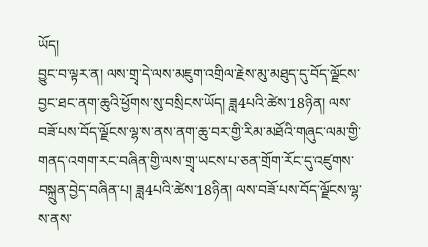ཡོད།
བྱུང་བ་ལྟར་ན། ལས་གྲྭ་དེ་ལས་མཇུག་འགྲིལ་རྗེས་མུ་མཐུད་དུ་བོད་ལྗོངས་བྱང་ཐང་ནག་ཆུའི་ཕྱོགས་སུ་བསྲིངས་ཡོད། ཟླ4པའི་ཚེས་18ཉིན། ལས་བཟོ་པས་བོད་ལྗོངས་ལྷ་ས་ནས་ནག་ཆུ་བར་གྱི་རིམ་མཐོའི་གཞུང་ལམ་གྱི་གནད་འགག་རང་བཞིན་གྱི་ལས་གྲྭ་ཡངས་པ་ཅན་གྲོག་རོང་དུ་འཛུགས་བསྐྲུན་བྱེད་བཞིན་པ། ཟླ4པའི་ཚེས་18ཉིན། ལས་བཟོ་པས་བོད་ལྗོངས་ལྷ་ས་ནས་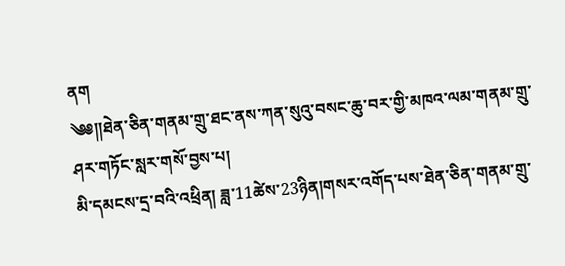ནག
༄༅།།ཐེན་ཅིན་གནམ་གྲུ་ཐང་ནས་ཀན་སུའུ་བསང་ཆུ་བར་གྱི་མཁའ་ལམ་གནམ་གྲུ་ཤར་གཏོང་སླར་གསོ་བྱས་པ།
མི་དམངས་དྲ་བའི་འཕྲིན། ཟླ་11ཚེས་23ཉིན།གསར་འགོད་པས་ཐེན་ཅིན་གནམ་གྲུ་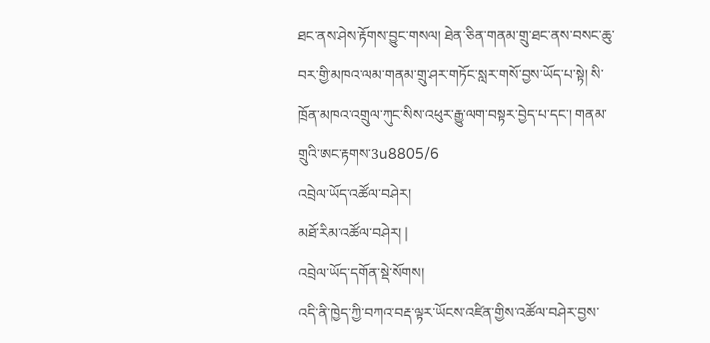ཐང་ནས་ཤེས་རྟོགས་བྱུང་གསལ། ཐེན་ཅིན་གནམ་གྲུ་ཐང་ནས་བསང་ཆུ་བར་གྱི་མཁའ་ལམ་གནམ་གྲུ་ཤར་གཏོང་སླར་གསོ་བྱས་ཡོད་པ་སྟེ། སི་ཁྲོན་མཁའ་འགྲུལ་ཀུང་སིས་འཕུར་རྒྱུ་ལག་བསྟར་བྱེད་པ་དང་། གནམ་གྲུའི་ཨང་རྟགས་3u8805/6
འབྲེལ་ཡོད་འཚོལ་བཤེར།
མཐོ་རིམ་འཚོལ་བཤེར། |
འབྲེལ་ཡོད་དགོན་སྡེ་སོགས།
འདི་ནི་ཁྱེད་ཀྱི་བཀའ་བརྡ་ལྟར་ཡོངས་འཛིན་གྱིས་འཚོལ་བཤེར་བྱས་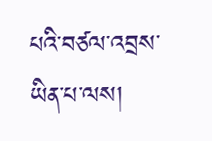པའི་བཙལ་འབྲས་ཡིན་པ་ལས།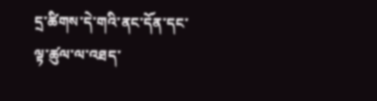དྲ་ཚིགས་དེ་གའི་ནང་དོན་དང་ལྟ་ཚུལ་ལ་འཐད་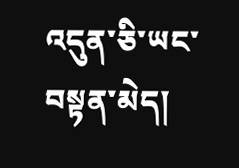འདུན་ཅི་ཡང་བསྟན་མེད།